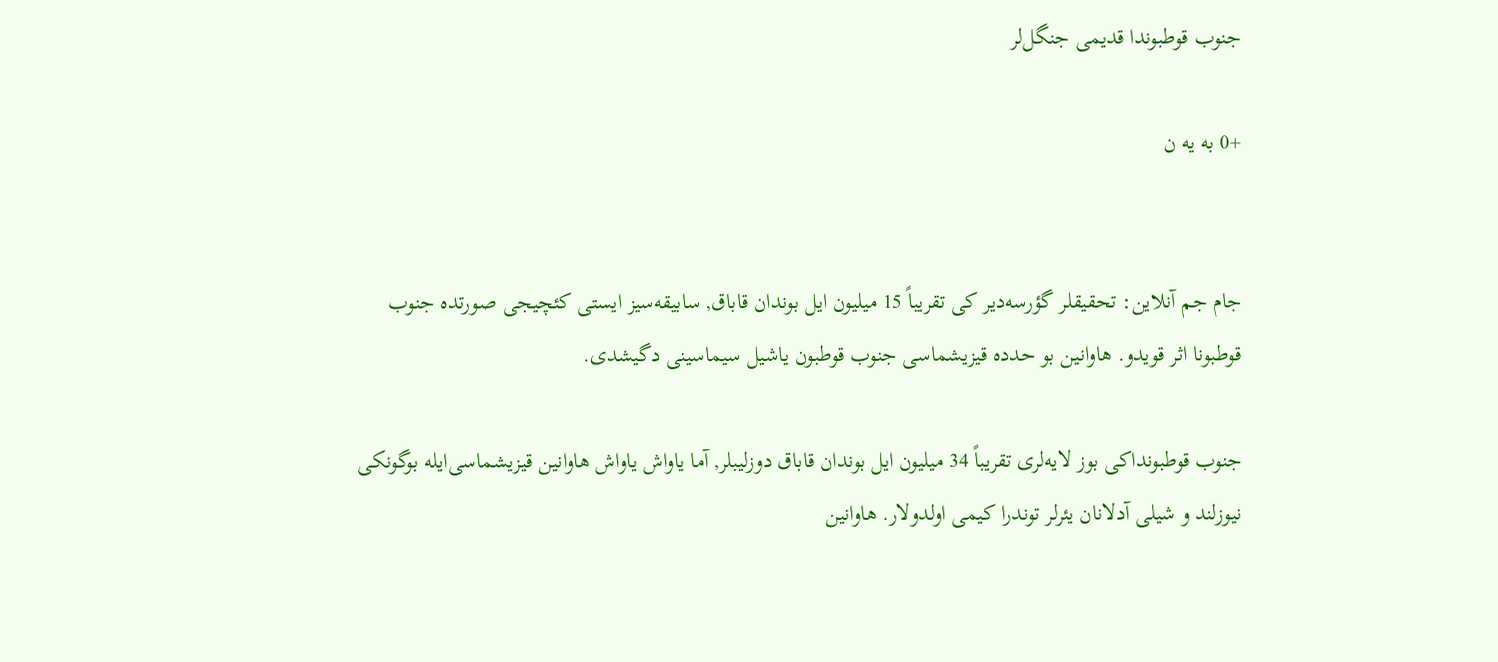جنوب قوطبوندا قدیمی جنگل‌لر

+0 به یه ن


جام جم آنلاین: تحقیقلر گؤرسه‌دیر كی تقریباً 15 میلیون ایل بوندان قاباق, سابیقه‌سیز ایستی كئچیجی صورتده جنوب قوطبونا اثر قویدو. هاوانین بو حدده قیزیشماسی جنوب قوطبون یاشیل سیماسینی دگیشدی.

جنوب قوطبونداكی بوز لایه‌لری تقریباً 34 میلیون ایل بوندان قاباق دوزلیبلر, آما یاواش یاواش هاوانین قیزیشماسی‌ایله بوگونكی نیوزلند و شیلی آدلانان یئرلر توندرا كیمی اولدولار. هاوانین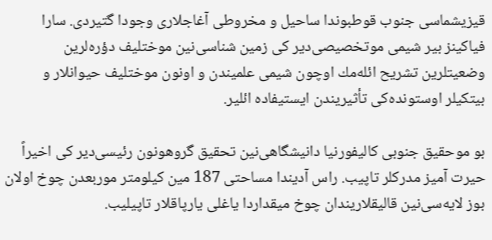قیزیشماسی جنوب قوطبوندا ساحیل و مخروطی آغاجلاری وجودا گتیردی. سارا فیاكینز بیر شیمی موتخصیصی‌دیر كی زمین شناسی‌نین موختلیف دؤره‌لرین  وضعیتلرین تشریح ائله‌مك اوچون شیمی علمیندن و اونون موختلیف حیوانلار و بیتكیلر اوستونده‌كی تأثیریندن ایستیفاده ائلیر.

بو موحقیق جنوبی كالیفورنیا دانیشگاهی‌نین تحقیق گروهونون رئیسی‌دیر كی اخیراً حیرت آمیز مدركلر تاپیب. راس آدیندا مساحتی 187 مین كیلومتر موربعدن چوخ اولان بوز لایه‌سی‌نین قالیقلاریندان چوخ میقداردا یاغلی یارپاقلار تاپیلیب.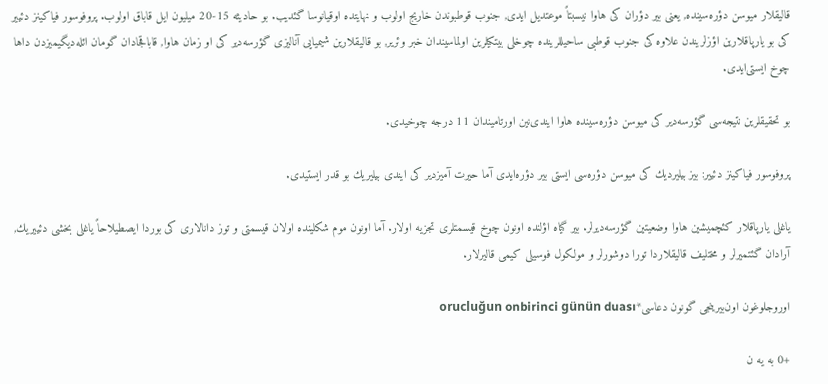قالیقلار میوسن دؤره‌سینده, یعنی بیر دؤران كی هاوا نیسبتاً موعتدیل ایدی, جنوب قوطبوندن خاریج اولوب و نهایتده اوقیانوسا گئدیب. بو حادیثه 15-20 میلیون ایل قاباق اولوب. پروفوسور فیاكینز دئییر كی بو یارپاقلارین اؤزلریندن علاوه كی جنوب قوطبی ساحیللرینده چوخلی بیتكیلرین اولماسیندان خبر وئریر, بو قالیقلارین شیمیایی آنالیزی گؤرسه‌دیر كی او زمان هاوا, قاباقجادان گومان ائله‌دیگیمیزدن داها چوخ ایستی‌ایدی.

بو تحقیقلرین نتیجه‌سی گؤرسه‌دیر كی میوسن دؤره‌سینده هاوا ایندی‌نین اورتامیندان 11 درجه چوخیدی.

پروفوسور فیاكینز دئییر: بیز بیلیردیك كی میوسن دؤره‌سی ایستی بیر دؤره‌ایدی آما حیرت آمیزدیر كی ایندی بیلیریك بو قدر ایستیدی.

یاغلی یارپاقلار كئچمیشین هاوا وضعیتین گؤرسه‌دیرلر. بیر گیاه اؤلنده اونون چوخ قیسمتلری تجزیه اولار. آما اونون موم شكلینده اولان قیسمتی و توز دانالاری كی بوردا ایصطیلاحاً یاغلی بخشی دئییریك, آرادان گئتمیرلر و مختلیف قالیقلاردا تورا دوشورلر و مولكول فوسیلی كیمی قالیرلار.

اوروجلوغون اون‌بیرینجی گونون دعاسی*orucluğun onbirinci günün duası

+0 به یه ن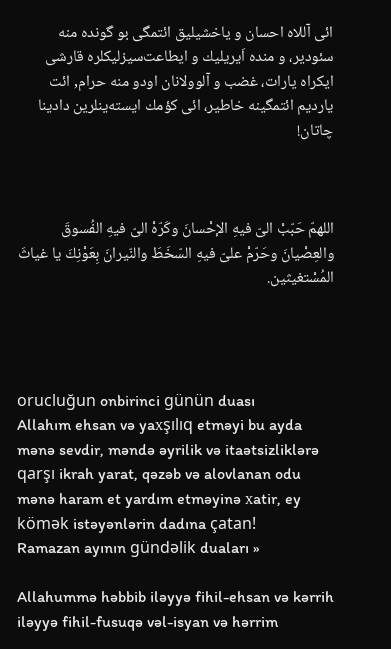ائی آللاه احسان و یاخشیلیق ائتمگی بو گونده منه سئو‌دیر، و منده اَیریلیك و ایطاعت‌سیزلیكلره قارشی ایكراه یارات، غضب و آلوو‌لانان اودو منه حرام, ائت یاردیم ائتمگینه خاطیر، ائی كؤمك ایسته‌ینلرین دادینا چاتان!



اللهمّ حَبّبْ الیّ فیهِ الإحْسانَ وكَرّهْ الیّ فیهِ الفُسوقَ والعِصْیانَ وحَرّمْ علیّ فیهِ السّخَطَ والنّیرانَ بِعَوْنِكَ یا غیاثَ المُسْتغیثین.




orucluğun onbirinci günün duası
Allahım ehsan və yaхşılıq etməyi bu ayda mənə sevdir, məndə əyrilik və itaətsizliklərə qarşı ikrah yarat, qəzəb və alovlanan odu mənə haram et yardım etməyinə хatir, ey kömək istəyənlərin dadına çatan!
Ramazan ayının gündəlik duaları »

Allahummə həbbib iləyyə fihil-ehsan və kərrih iləyyə fihil-fusuqə vəl-isyan və hərrim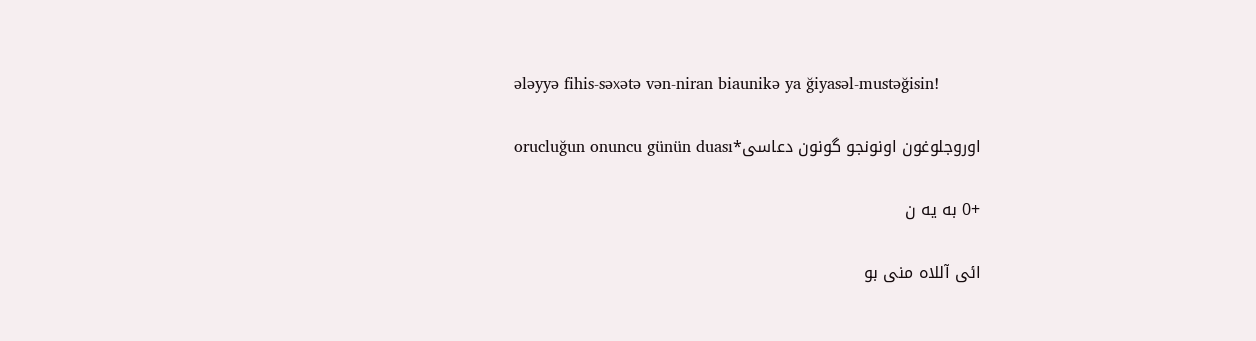ələyyə fihis-səхətə vən-niran biaunikə ya ğiyasəl-mustəğisin!

اوروجلوغون اونونجو گونون دعاسی*orucluğun onuncu günün duası

+0 به یه ن

ائی آللاه منی بو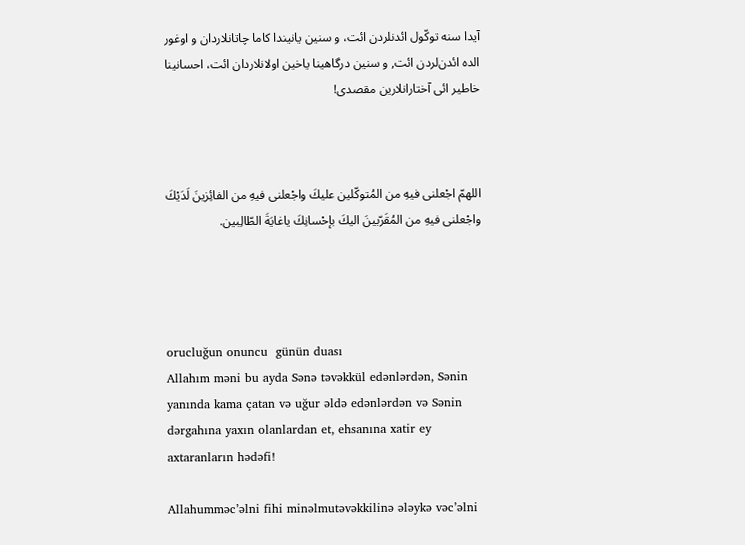آیدا سنه توكّول ائدنلردن ائت، و سنین یانیندا كاما چاتانلاردان و اوغور الده ائدن‌لردن ائت, و سنین درگاهینا یاخین اولانلاردان ائت، احسانینا خاطیر ائی آختارانلارین مقصدی!



اللهمّ اجْعلنی فیهِ من المُتوكّلین علیكَ واجْعلنی فیهِ من الفائِزینَ لَدَیْكَ واجْعلنی فیهِ من المُقَرّبینَ الیكَ بإحْسانِكَ یاغایَةَ الطّالِبین.




orucluğun onuncu  günün duası
Allahım məni bu ayda Sənə təvəkkül edənlərdən, Sənin yanında kama çatan və uğur əldə edənlərdən və Sənin dərgahına yaхın olanlardan et, ehsanına хatir ey aхtaranların hədəfi!

Allahumməc’əlni fihi minəlmutəvəkkilinə ələykə vəc’əlni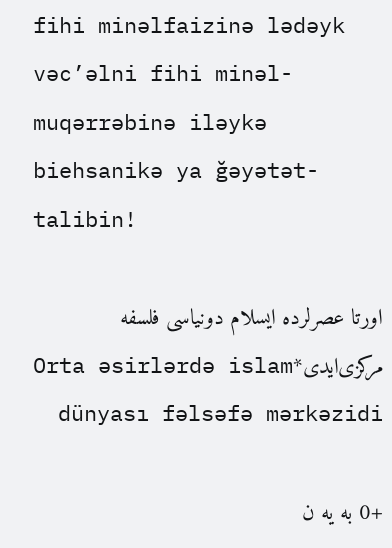fihi minəlfaizinə lədəyk vəc’əlni fihi minəl-muqərrəbinə iləykə biehsanikə ya ğəyətət-talibin!

اورتا عصرلرده ایسلام دونیاسی فلسفه مركزی‌ایدی*Orta əsirlərdə islam dünyası fəlsəfə mərkəzidi

+0 به یه ن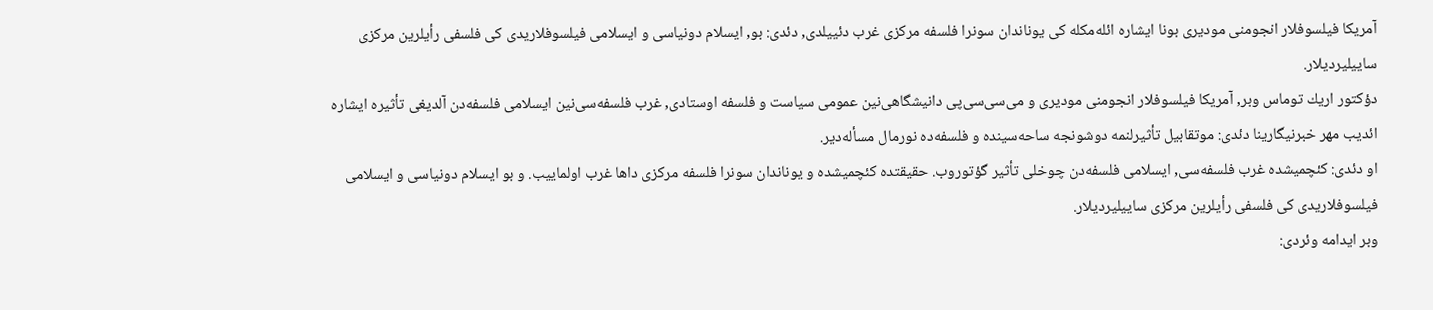آمریكا فیلسوفلار انجومنی مودیری بونا ایشاره ائله‌مكله كی یوناندان سونرا فلسفه مركزی غرب دئییلدی, دئدی: بو, ایسلام دونیاسی و ایسلامی فیلسوفلاریدی كی فلسفی رأیلرین مركزی ساییلیردیلار.
دؤكتور اریك توماس وبر, آمریكا فیلسوفلار انجومنی مودیری و می‌سی‌سی‌پی دانیشگاهی‌نین عمومی سیاست و فلسفه اوستادی, غرب فلسفه‌سی‌نین ایسلامی فلسفه‌دن آلدیغی تأثیره ایشاره ائدیب مهر خبرنیگارینا دئدی: موتقابیل تأثیرلنمه دوشونجه ساحه‌سینده و فلسفه‌ده نورمال مسأله‌دیر.
او دئدی: كئچمیشده غرب فلسفه‌سی, ایسلامی فلسفه‌دن چوخلی تأثیر گؤتوروب. حقیقتده كئچمیشده و یوناندان سونرا فلسفه مركزی داها غرب اولماییب. و بو ایسلام دونیاسی و ایسلامی فیلسوفلاریدی كی فلسفی رأیلرین مركزی ساییلیردیلار.
وبر ایدامه وئردی: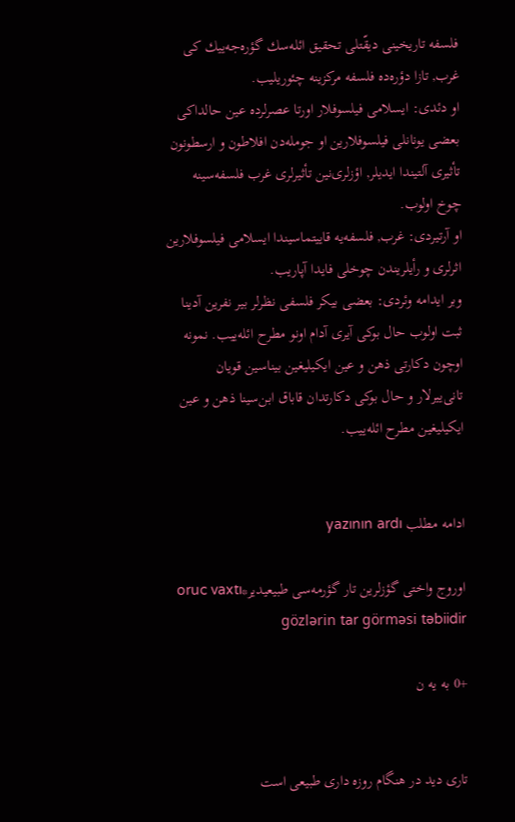فلسفه تاریخینی دیقّتلی تحقیق ائله‌سك گؤره‌جه‌ییك كی غرب, تازا دؤره‌ده فلسفه مركزینه چئوریلیب.
او دئدی: ایسلامی فیلسوفلار اورتا عصرلرده عین حالداكی بعضی یونانلی فیلسوفلارین او جومله‌دن افلاطون و ارسطونون تأثیری آلتیندا ایدیلر, اؤزلری‌نین تأثیرلری غرب فلسفه‌سینه چوخ اولوب.
او آرتیردی: غرب, فلسفه‌یه قاییتماسیندا ایسلامی فیلسوفلارین اثرلری و رأیلریندن چوخلی فایدا آپاریب.
وبر ایدامه وئردی: بعضی بیكر فلسفی نظرلر بیر نفرین آدینا ثبت اولوب حال بوكی آیری آدام اونو مطرح ائله‌ییب. نمونه اوچون دكارتی ذهن و عین ایكیلیغین بیناسین قویان تانی‌ییرلار و حال بوكی دكارتدان قاباق ابن‌سینا ذهن و عین ایكیلیغین مطرح ائله‌ییب.


ادامه مطلب yazının ardı

اوروج واختی گؤزلرین تار گؤرمه‌سی طبیعیدیر*oruc vaxtı gözlərin tar görməsi təbiidir

+0 به یه ن


تاری دید در هنگام روزه داری طبیعی است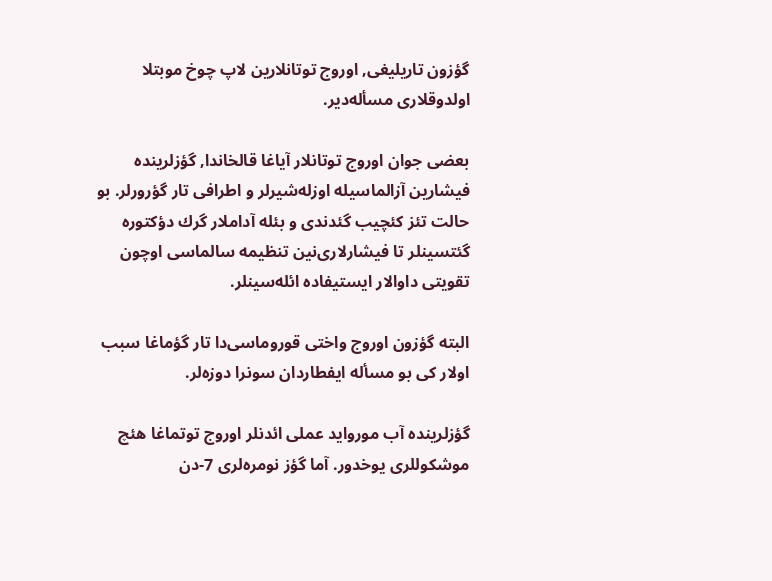گؤزون تاریلیغی, اوروج توتانلارین لاپ چوخ موبتلا اولدوقلاری مسأله‌دیر.

بعضی جوان اوروج توتانلار آیاغا قالخاندا, گؤزلرینده فیشارین آزالماسیله اوزله‌شیرلر و اطرافی تار گؤرورلر. بو حالت تئز كئچیب گئدندی و بئله آداملار گرك دؤكتوره گئتسینلر تا فیشارلاری‌نین تنظیمه سالماسی اوچون تقویتی داوالار ایستیفاده ائله‌سینلر.

البته گؤزون اوروج واختی قوروماسی‌دا تار گؤماغا سبب اولار كی بو مسأله ایفطاردان سونرا دوزه‌لر.

گؤزلرینده آب مورواید عملی ائدنلر اوروج توتماغا هئچ موشكوللری یوخدور. آما گؤز نومره‌لری 7-دن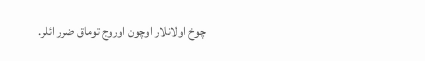چوخ اولانلار اوچون اوروج توماق ضرر ائلر.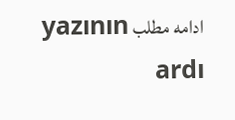ادامه مطلب yazının ardı